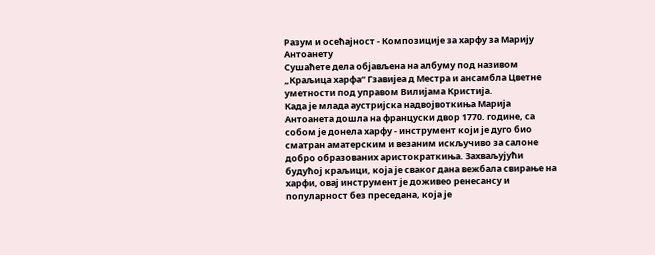Разум и осећајност - Композиције за харфу за Марију Антоанету
Сушаћете дела објављена на албуму под називом „Краљица харфа“ Гзавијеа д Местра и ансамбла Цветне уметности под управом Вилијама Кристија.
Када је млада аустријска надвојвоткиња Марија Антоанета дошла на француски двор 1770. године, са собом је донела харфу - инструмент који је дуго био сматран аматерским и везаним искључиво за салоне добро образованих аристократкиња. Захваљујући будућој краљици, која је сваког дана вежбала свирање на харфи, овај инструмент је доживео ренесансу и популарност без преседана, која је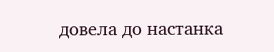довела до настанка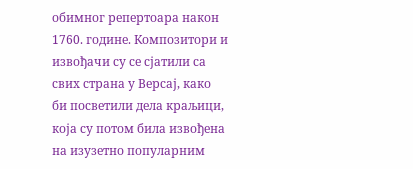обимног репертоара након 1760. године. Композитори и извођачи су се сјатили са свих страна у Версај, како би посветили дела краљици, која су потом била извођена на изузетно популарним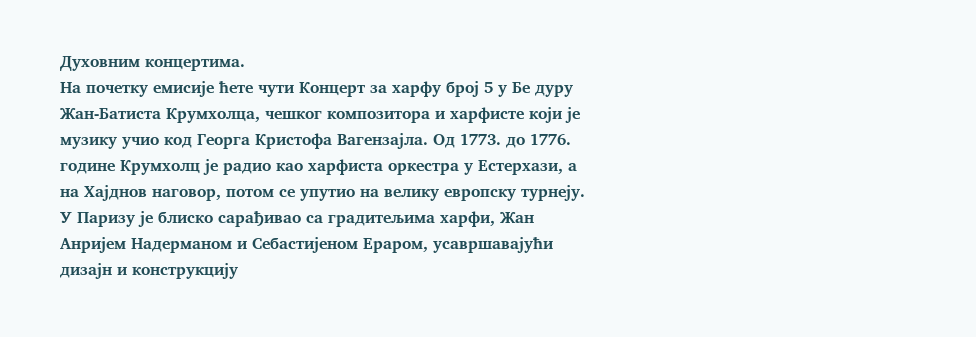Духовним концертима.
На почетку емисије ћете чути Концерт за харфу број 5 у Бе дуру Жан-Батиста Крумхолца, чешког композитора и харфисте који је музику учио код Георга Кристофа Вагензајла. Од 1773. до 1776. године Крумхолц је радио као харфиста оркестра у Естерхази, а на Хајднов наговор, потом се упутио на велику европску турнеју. У Паризу је блиско сарађивао са градитељима харфи, Жан Анријем Надерманом и Себастијеном Ераром, усавршавајући дизајн и конструкцију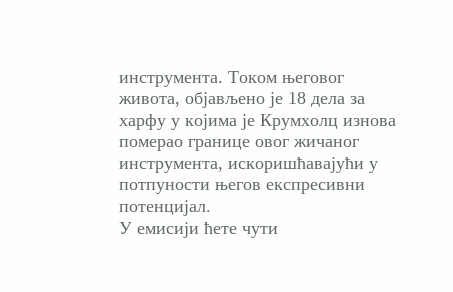инструмента. Током његовог живота, објављено је 18 дела за харфу у којима је Крумхолц изнова померао границе овог жичаног инструмента, искоришћавајући у потпуности његов експресивни потенцијал.
У емисији ћете чути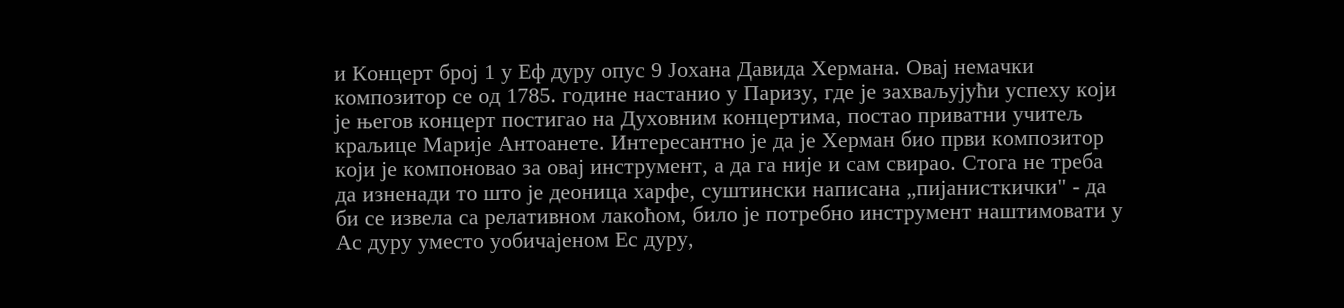и Концерт број 1 у Еф дуру опус 9 Јохана Давида Хермана. Овај немачки композитор се од 1785. године настанио у Паризу, где је захваљујући успеху који је његов концерт постигао на Духовним концертима, постао приватни учитељ краљице Марије Антоанете. Интересантно је да је Херман био први композитор који је компоновао за овај инструмент, а да га није и сам свирао. Стога не треба да изненади то што је деоница харфе, суштински написана „пијанисткички" - да би се извела са релативном лакоћом, било је потребно инструмент наштимовати у Ас дуру уместо уобичајеном Ес дуру,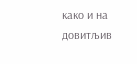како и на довитљив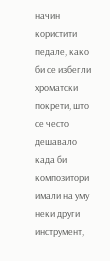начин користити педале, како би се избегли хроматски покрети, што се често дешавало када би композитори имали на уму неки други инструмент,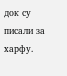док су писали за харфу.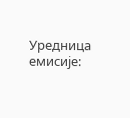Уредница емисије: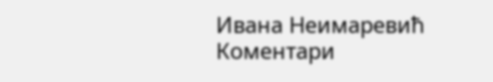Ивана Неимаревић
Коментари